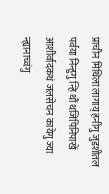प्राचीन मिथिला लागाय् हनीगु जुडशीतल पर्वया निन्हुगु न्हि थौं थजिपिनिपाखें आशीर्वादकथं जलसेचन कायेगु ज्या न्ह्यानाच्वंगु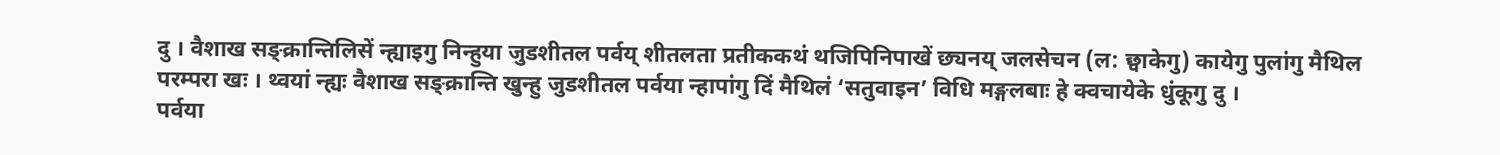दु । वैशाख सङ्क्रान्तिलिसें न्ह्याइगु निन्हुया जुडशीतल पर्वय् शीतलता प्रतीककथं थजिपिनिपाखें छ्यनय् जलसेचन (ल: छ्वाकेगु) कायेगु पुलांगु मैथिल परम्परा खः । थ्वयां न्ह्यः वैशाख सङ्क्रान्ति खुन्हु जुडशीतल पर्वया न्हापांगु दिं मैथिलं ‘सतुवाइन’ विधि मङ्गलबाः हे क्वचायेके धुंकूगु दु ।
पर्वया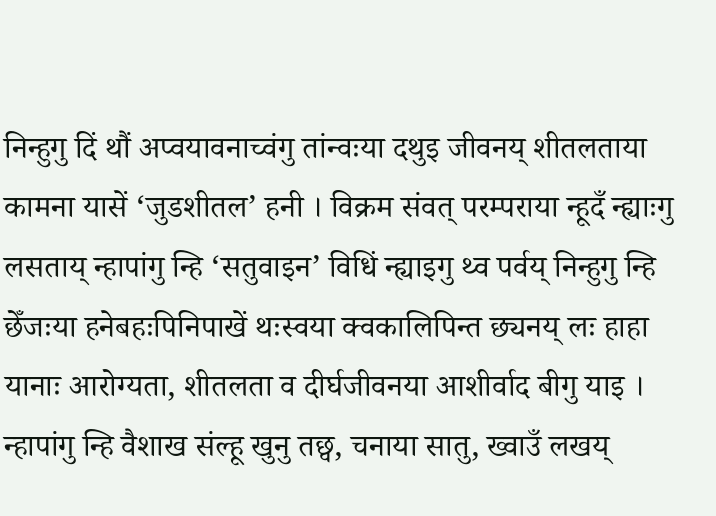निन्हुगु दिं थौं अप्वयावनाच्वंगु तांन्वःया दथुइ जीवनय् शीतलताया कामना यासें ‘जुडशीतल’ हनी । विक्रम संवत् परम्पराया न्हूदँ न्ह्याःगु लसताय् न्हापांगु न्हि ‘सतुवाइन’ विधिं न्ह्याइगु थ्व पर्वय् निन्हुगु न्हि छेँजःया हनेबहःपिनिपाखें थःस्वया क्वकालिपिन्त छ्यनय् लः हाहा यानाः आरोग्यता, शीतलता व दीर्घजीवनया आशीर्वाद बीगु याइ । न्हापांगु न्हि वैशाख संल्हू खुनु तछ्व, चनाया सातु, ख्वाउँ लखय्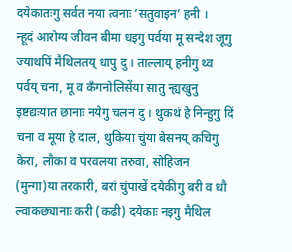दयेकातःगु सर्वत नया त्वनाः ‘सतुवाइन’ हनी ।
न्हूदं आरोग्य जीवन बीमा धइगु पर्वया मू सन्देश जूगु ज्याथपिं मैथिलतय् धापु दु । ताल्लाय् हनीगु थ्व पर्वय् चना, मू व कँगनोलिसेंया सातु न्ह्यखुनु इष्टद्यःयात छानाः नयेगु चलन दु । थुकथं हे निन्हुगु दिं चना व मूया हे दाल, थुकिया चुंया बेसनय् कचिगु केरा, लौका व परवलया तरुवा, सोहिजन (मुन्गा)या तरकारी, बरां चुंपाखें दयेकीगु बरी व धौ ल्वाकछ्यानाः करी (कढी) दयेकाः नइगु मैथिल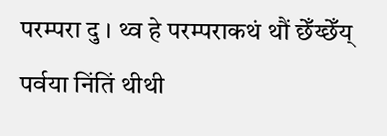परम्परा दु । थ्व हे परम्पराकथं थौं छेँय्छेँय् पर्वया निंतिं थीथी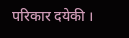परिकार दयेकी ।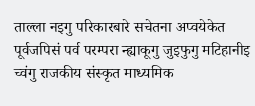ताल्ला नइगु परिकारबारे सचेतना अप्वयेकेत पूर्वजपिसं पर्व परम्परा न्ह्याकूगु जुइफुगु मटिहानीइ च्वंगु राजकीय संस्कृत माध्यमिक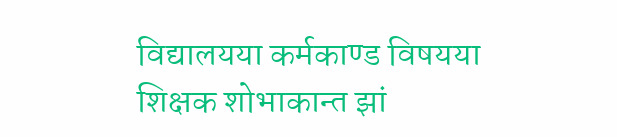विद्यालयया कर्मकाण्ड विषयया शिक्षक शोभाकान्त झां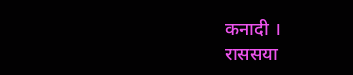कनादी ।
राससया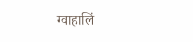ग्वाहालिं